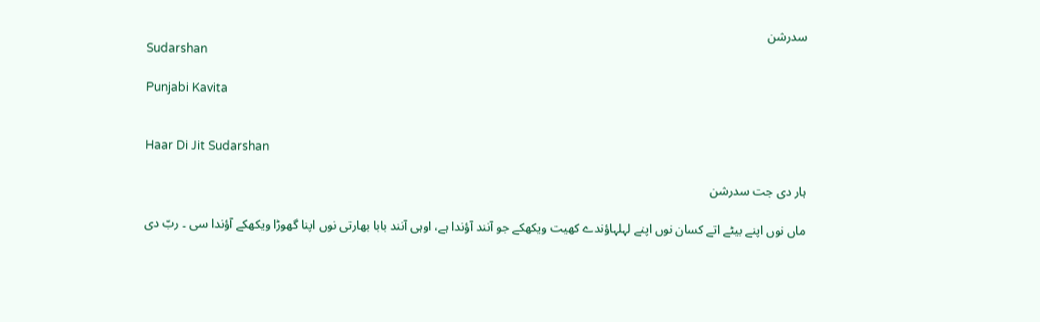سدرشن
Sudarshan

Punjabi Kavita


Haar Di Jit Sudarshan

ہار دی جت سدرشن

ماں نوں اپنے بیٹے اتے کسان نوں اپنے لہلہاؤندے کھیت ویکھکے جو آنند آؤندا ہے، اوہی آنند بابا بھارتی نوں اپنا گھوڑا ویکھکے آؤندا سی ۔ ربّ دی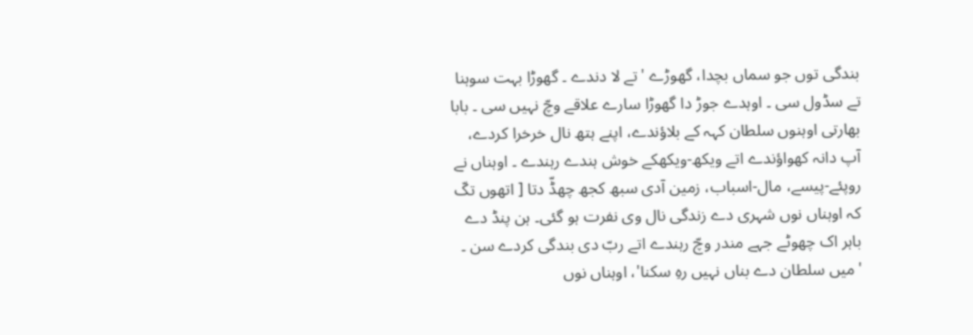بندگی توں جو سماں بچدا، گھوڑے 'تے لا دندے ۔ گھوڑا بہت سوہنا تے سڈول سی ۔ اوہدے جوڑ دا گھوڑا سارے علاقے وچّ نہیں سی ۔ بابا بھارتی اوہنوں سلطان کہہ کے بلاؤندے، اپنے ہتھ نال خرخرا کردے، آپ دانہ کھواؤندے اتے ویکھ-ویکھکے خوش ہندے رہندے ۔ اوہناں نے روپئے-پیسے، مال-اسباب، زمین آدی سبھ کجھ چھڈّ دتا [ اتھوں تکّ کہ اوہناں نوں شہری دے زندگی نال وی نفرت ہو گئی۔ ہن پنڈ دے باہر اک چھوٹے جہے مندر وچّ رہندے اتے ربّ دی بندگی کردے سن ۔ 'میں سلطان دے بناں نہیں رہِ سکنا'، اوہناں نوں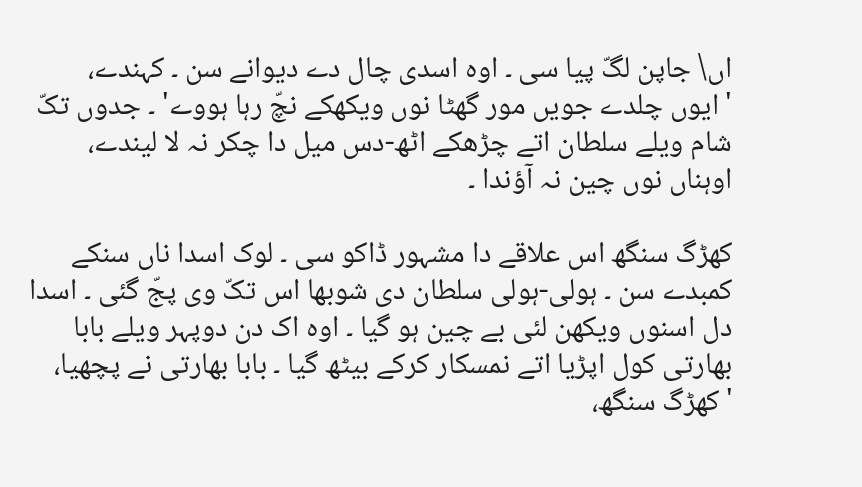اں\ جاپن لگّ پیا سی ۔ اوہ اسدی چال دے دیوانے سن ۔ کہندے، 'ایوں چلدے جویں مور گھٹا نوں ویکھکے نچّ رہا ہووے' ۔ جدوں تکّ شام ویلے سلطان اتے چڑھکے اٹھ-دس میل دا چکر نہ لا لیندے، اوہناں نوں چین نہ آؤندا ۔

کھڑگ سنگھ اس علاقے دا مشہور ڈاکو سی ۔ لوک اسدا ناں سنکے کمبدے سن ۔ ہولی-ہولی سلطان دی شوبھا اس تکّ وی پجّ گئی ۔ اسدا دل اسنوں ویکھن لئی بے چین ہو گیا ۔ اوہ اک دن دوپہر ویلے بابا بھارتی کول اپڑیا اتے نمسکار کرکے بیٹھ گیا ۔ بابا بھارتی نے پچھیا، 'کھڑگ سنگھ،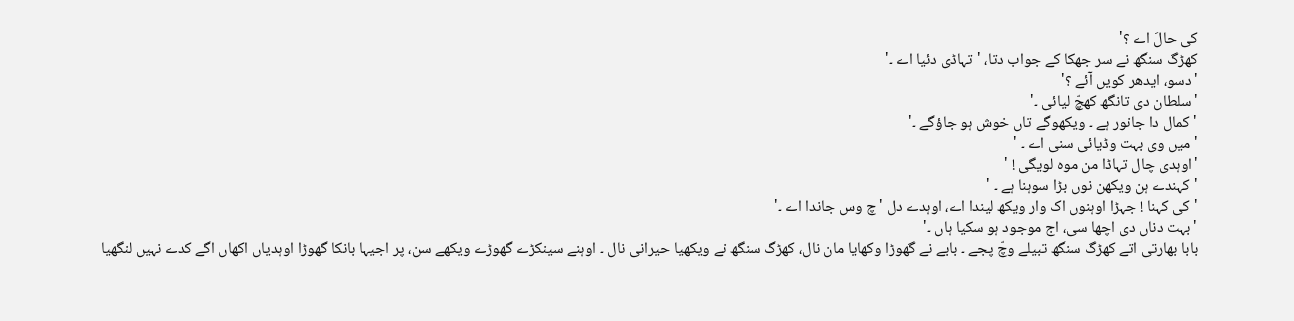کی حالَ اے ؟'
کھڑگ سنگھ نے سر جھکا کے جواب دتا، 'تہاڈی دئیا اے ۔'
'دسو، ایدھر کویں آئے ؟'
'سلطان دی تانگھ کھچّ لیائی ۔'
'کمال دا جانور ہے ۔ ویکھوگے تاں خوش ہو جاؤگے ۔'
'میں وی بہت وڈیائی سنی اے ۔ '
'اوہدی چال تہاڈا من موہ لویگی ! '
'کہندے ہن ویکھن نوں بڑا سوہنا ہے ۔ '
'کی کہنا ! جہڑا اوہنوں اک وار ویکھ لیندا اے، اوہدے دل 'چ وس جاندا اے ۔'
'بہت دناں دی اچھا سی، اج موجود ہو سکیا ہاں ۔'
بابا بھارتی اتے کھڑگ سنگھ تبیلے وچّ پجے ۔ بابے نے گھوڑا وکھایا مان نال، کھڑگ سنگھ نے ویکھیا حیرانی نال ۔ اوہنے سینکڑے گھوڑے ویکھے سن، پر اجیہا بانکا گھوڑا اوہدیاں اکھاں اگے کدے نہیں لنگھیا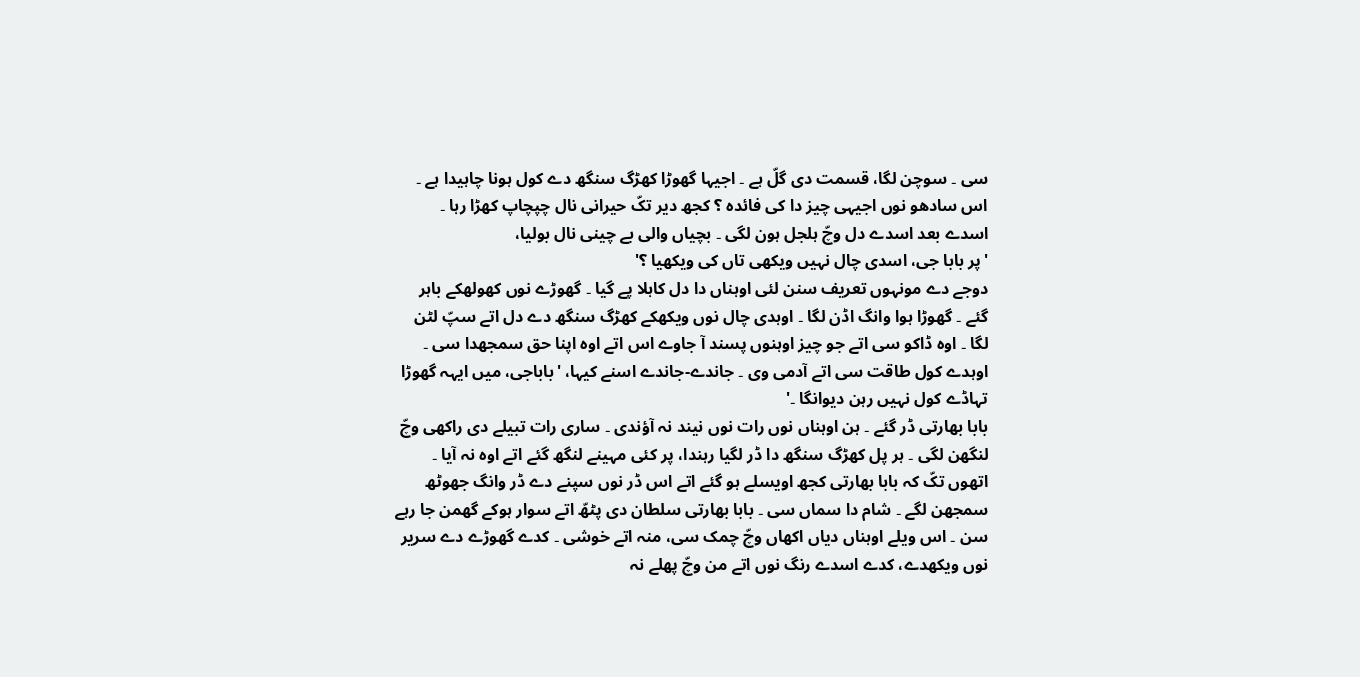سی ۔ سوچن لگا، قسمت دی گلّ ہے ۔ اجیہا گھوڑا کھڑگ سنگھ دے کول ہونا چاہیدا ہے ۔ اس سادھو نوں اجیہی چیز دا کی فائدہ ؟ کجھ دیر تکّ حیرانی نال چپچاپ کھڑا رہا ۔ اسدے بعد اسدے دل وچّ ہلجل ہون لگی ۔ بچیاں والی بے چینی نال بولیا،
'پر بابا جی، اسدی چال نہیں ویکھی تاں کی ویکھیا ؟'
دوجے دے مونہوں تعریف سنن لئی اوہناں دا دل کاہلا پے گیا ۔ گھوڑے نوں کھولھکے باہر گئے ۔ گھوڑا ہوا وانگ اڈن لگا ۔ اوہدی چال نوں ویکھکے کھڑگ سنگھ دے دل اتے سپّ لٹن لگا ۔ اوہ ڈاکو سی اتے جو چیز اوہنوں پسند آ جاوے اس اتے اوہ اپنا حق سمجھدا سی ۔ اوہدے کول طاقت سی اتے آدمی وی ۔ جاندے-جاندے اسنے کیہا، 'باباجی، میں ایہہ گھوڑا تہاڈے کول نہیں رہن دیوانگا ۔'
بابا بھارتی ڈر گئے ۔ ہن اوہناں نوں رات نوں نیند نہ آؤندی ۔ ساری رات تبیلے دی راکھی وچّ لنگھن لگی ۔ ہر پل کھڑگ سنگھ دا ڈر لگیا رہندا، پر کئی مہینے لنگھ گئے اتے اوہ نہ آیا ۔ اتھوں تکّ کہ بابا بھارتی کجھ اویسلے ہو گئے اتے اس ڈر نوں سپنے دے ڈر وانگ جھوٹھ سمجھن لگے ۔ شام دا سماں سی ۔ بابا بھارتی سلطان دی پٹھّ اتے سوار ہوکے گھمن جا رہے سن ۔ اس ویلے اوہناں دیاں اکھاں وچّ چمک سی، منہ اتے خوشی ۔ کدے گھوڑے دے سریر نوں ویکھدے، کدے اسدے رنگ نوں اتے من وچّ پھلے نہ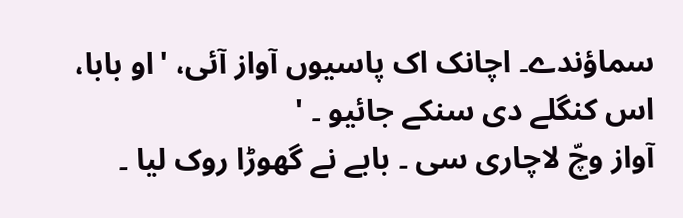سماؤندے۔ اچانک اک پاسیوں آواز آئی، 'او بابا، اس کنگلے دی سنکے جائیو ۔ '
آواز وچّ لاچاری سی ۔ بابے نے گھوڑا روک لیا ۔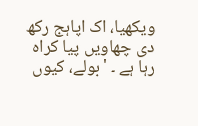ویکھیا، اک اپاہج رکھ دی چھاویں پیا کراہ رہا ہے ۔ 'بولے، کیوں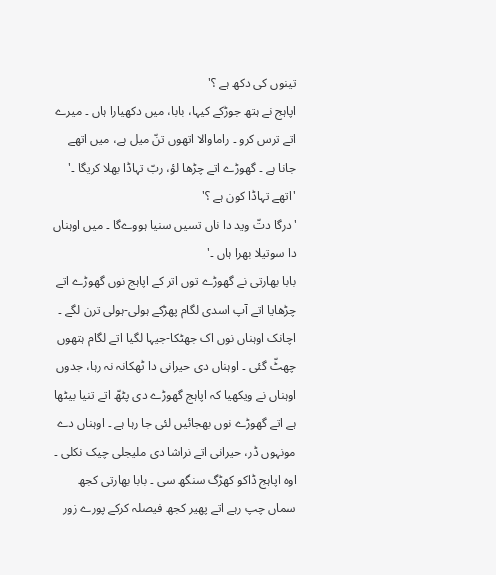تینوں کی دکھ ہے ؟'
اپاہج نے ہتھ جوڑکے کیہا، بابا، میں دکھیارا ہاں ۔ میرے اتے ترس کرو ۔ راماوالا اتھوں تنّ میل ہے، میں اتھے جانا ہے ۔ گھوڑے اتے چڑھا لؤ، ربّ تہاڈا بھلا کریگا ۔'
'اتھے تہاڈا کون ہے ؟'
'درگا دتّ وید دا ناں تسیں سنیا ہووےگا ۔ میں اوہناں دا سوتیلا بھرا ہاں ۔'
بابا بھارتی نے گھوڑے توں اتر کے اپاہج نوں گھوڑے اتے چڑھایا اتے آپ اسدی لگام پھڑکے ہولی-ہولی ترن لگے ۔ اچانک اوہناں نوں اک جھٹکا-جیہا لگیا اتے لگام ہتھوں چھٹّ گئی ۔ اوہناں دی حیرانی دا ٹھکانہ نہ رہا، جدوں اوہناں نے ویکھیا کہ اپاہج گھوڑے دی پٹھّ اتے تنیا بیٹھا ہے اتے گھوڑے نوں بھجائیں لئی جا رہا ہے ۔ اوہناں دے مونہوں ڈر، حیرانی اتے نراشا دی ملیجلی چیک نکلی ۔ اوہ اپاہج ڈاکو کھڑگ سنگھ سی ۔ بابا بھارتی کجھ سماں چپ رہے اتے پھیر کجھ فیصلہ کرکے پورے زور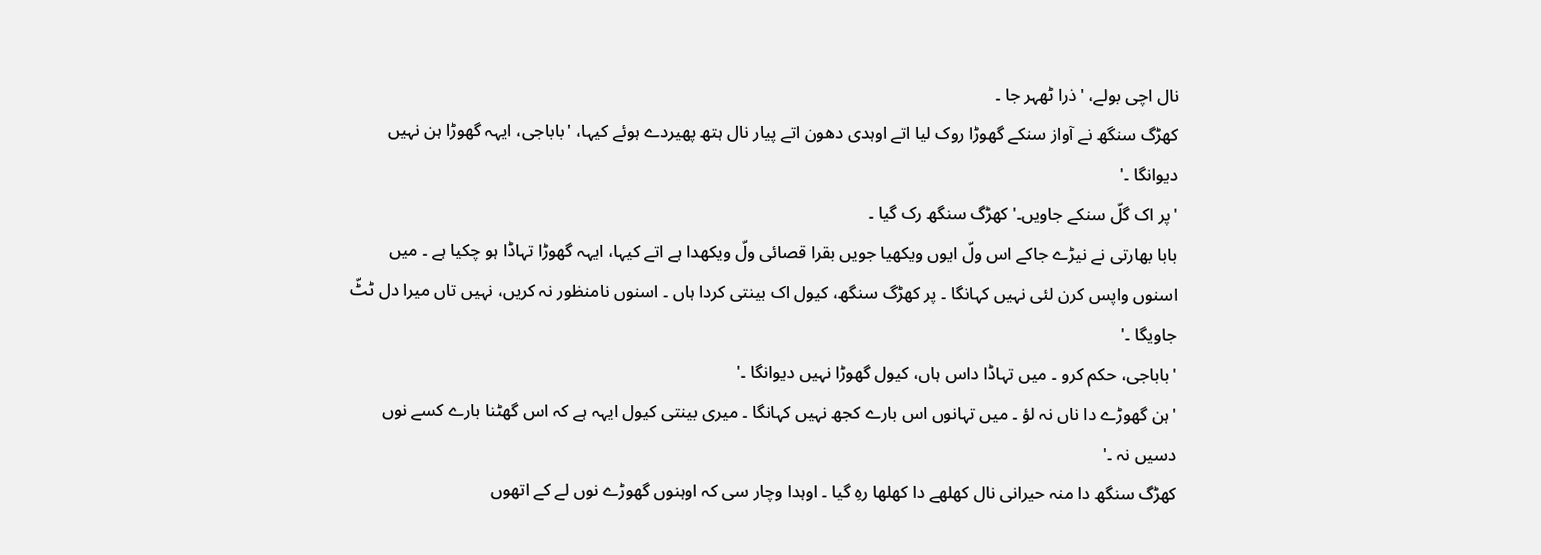نال اچی بولے، 'ذرا ٹھہر جا ۔
کھڑگ سنگھ نے آواز سنکے گھوڑا روک لیا اتے اوہدی دھون اتے پیار نال ہتھ پھیردے ہوئے کیہا، 'باباجی، ایہہ گھوڑا ہن نہیں دیوانگا ۔'
'پر اک گلّ سنکے جاویں۔' کھڑگ سنگھ رک گیا ۔
بابا بھارتی نے نیڑے جاکے اس ولّ ایوں ویکھیا جویں بقرا قصائی ولّ ویکھدا ہے اتے کیہا، ایہہ گھوڑا تہاڈا ہو چکیا ہے ۔ میں اسنوں واپس کرن لئی نہیں کہانگا ۔ پر کھڑگ سنگھ، کیول اک بینتی کردا ہاں ۔ اسنوں نامنظور نہ کریں، نہیں تاں میرا دل ٹٹّ جاویگا ۔'
'باباجی، حکم کرو ۔ میں تہاڈا داس ہاں، کیول گھوڑا نہیں دیوانگا ۔'
'ہن گھوڑے دا ناں نہ لؤ ۔ میں تہانوں اس بارے کجھ نہیں کہانگا ۔ میری بینتی کیول ایہہ ہے کہ اس گھٹنا بارے کسے نوں دسیں نہ ۔'
کھڑگ سنگھ دا منہ حیرانی نال کھلھے دا کھلھا رہِ گیا ۔ اوہدا وچار سی کہ اوہنوں گھوڑے نوں لے کے اتھوں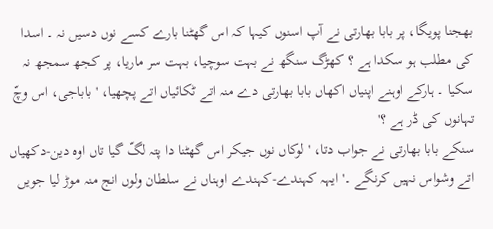بھجنا پویگا، پر بابا بھارتی نے آپ اسنوں کیہا کہ اس گھٹنا بارے کسے نوں دسیں نہ ۔ اسدا کی مطلب ہو سکدا ہے ؟ کھڑگ سنگھ نے بہت سوچیا، بہت سر ماریا، پر کجھ سمجھ نہ سکیا ۔ ہارکے اوہنے اپنیاں اکھاں بابا بھارتی دے منہ اتے ٹکائیاں اتے پچھیا، 'باباجی، اس وچّ تہانوں کی ڈر ہے ؟'
سنکے بابا بھارتی نے جواب دتا، 'لوکاں نوں جیکر اس گھٹنا دا پتہ لگّ گیا تاں اوہ دین-دکھیاں اتے وشواس نہیں کرنگے ۔' ایہہ کہندے-کہندے اوہناں نے سلطان ولوں انج منہ موڑ لیا جویں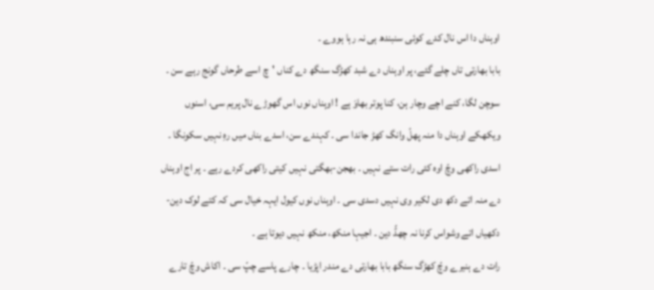اوہناں دا اس نال کدے کوئی سنبندھ ہی نہ رہا ہووے ۔
بابا بھارتی تاں چلے گئے، پر اوہناں دے شبد کھڑگ سنگھ دے کناں 'چ اسے طرحاں گونج رہے سن ۔ سوچن لگا، کنے اچے وچار ہن، کنا پوتر بھاوَ ہے ! اوہناں نوں اس گھوڑے نال پریم سی، اسنوں ویکھکے اوہناں دا منہ پھلّ وانگ کھڑ جاندا سی ۔ کہندے سن، اسدے بناں میں رہِ نہیں سکونگا ۔ اسدی راکھی وچّ اوہ کئی رات ستے نہیں ۔ بھجن-بھگتی نہیں کیتی راکھی کردے رہے ۔ پر اج اوہناں دے منہ اتے دکھ دی لکیر وی نہیں دسدی سی ۔ اوہناں نوں کیول ایہہ خیال سی کہ کتے لوک دین-دکھیاں اتے وشواس کرنا نہ چھڈّ دین ۔ اجیہا منکھ، منکھ نہیں دیوتا ہے ۔
رات دے ہنیرے وچّ کھڑگ سنگھ بابا بھارتی دے مندر اپڑیا ۔ چارے پاسے چپّ سی ۔ اکاش وچّ تارے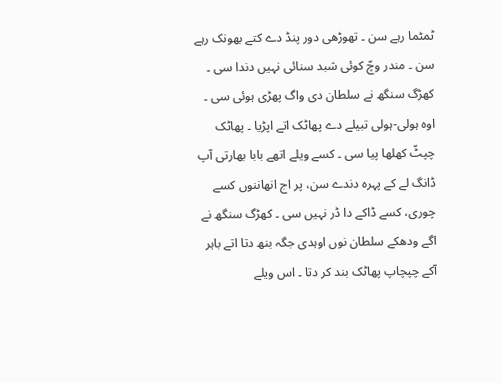ٹمٹما رہے سن ۔ تھوڑھی دور پنڈ دے کتے بھونک رہے سن ۔ مندر وچّ کوئی شبد سنائی نہیں دندا سی ۔ کھڑگ سنگھ نے سلطان دی واگ پھڑی ہوئی سی ۔ اوہ ہولی-ہولی تبیلے دے پھاٹک اتے اپڑیا ۔ پھاٹک چپٹّ کھلھا پیا سی ۔ کسے ویلے اتھے بابا بھارتی آپ ڈانگ لے کے پہرہ دندے سن، پر اج انھاننوں کسے چوری، کسے ڈاکے دا ڈر نہیں سی ۔ کھڑگ سنگھ نے اگے ودھکے سلطان نوں اوہدی جگہ بنھ دتا اتے باہر آکے چپچاپ پھاٹک بند کر دتا ۔ اس ویلے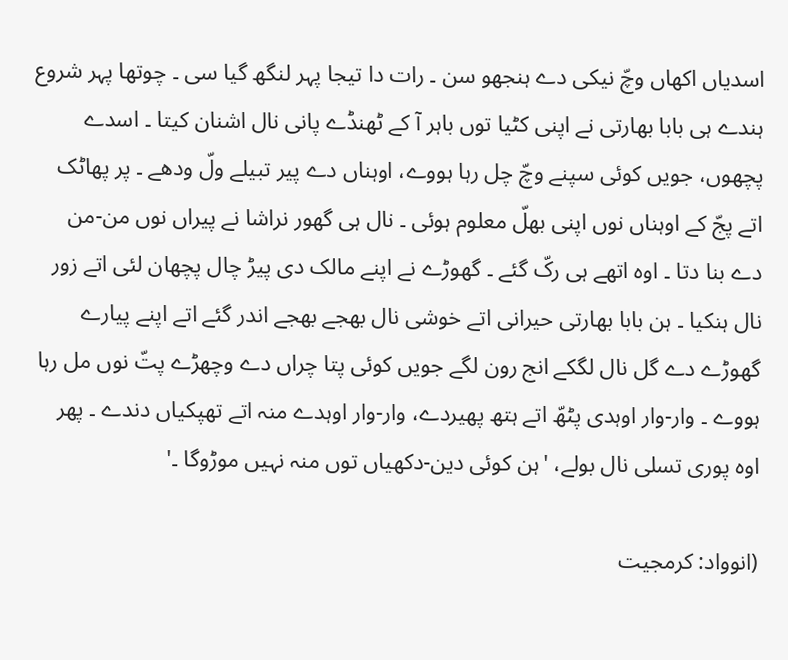اسدیاں اکھاں وچّ نیکی دے ہنجھو سن ۔ رات دا تیجا پہر لنگھ گیا سی ۔ چوتھا پہر شروع ہندے ہی بابا بھارتی نے اپنی کٹیا توں باہر آ کے ٹھنڈے پانی نال اشنان کیتا ۔ اسدے پچھوں، جویں کوئی سپنے وچّ چل رہا ہووے، اوہناں دے پیر تبیلے ولّ ودھے ۔ پر پھاٹک اتے پجّ کے اوہناں نوں اپنی بھلّ معلوم ہوئی ۔ نال ہی گھور نراشا نے پیراں نوں من-من دے بنا دتا ۔ اوہ اتھے ہی رکّ گئے ۔ گھوڑے نے اپنے مالک دی پیڑ چال پچھان لئی اتے زور نال ہنکیا ۔ ہن بابا بھارتی حیرانی اتے خوشی نال بھجے بھجے اندر گئے اتے اپنے پیارے گھوڑے دے گل نال لگکے انج رون لگے جویں کوئی پتا چراں دے وچھڑے پتّ نوں مل رہا ہووے ۔ وار-وار اوہدی پٹھّ اتے ہتھ پھیردے، وار-وار اوہدے منہ اتے تھپکیاں دندے ۔ پھر اوہ پوری تسلی نال بولے، 'ہن کوئی دین-دکھیاں توں منہ نہیں موڑوگا ۔'

(انوواد: کرمجیت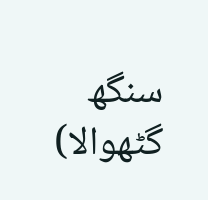سنگھ گٹھوالا)